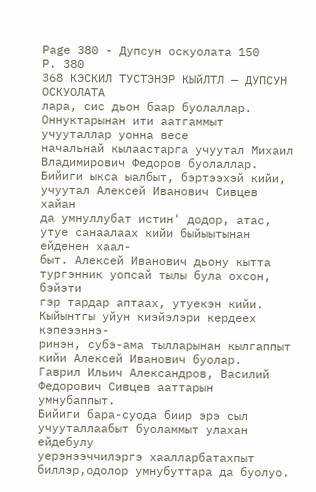Page 380 - Дупсун оскуолата 150
P. 380
368 КЭСКИЛ ТУСТЭНЭР КЫйЛТЛ — ДУПСУН ОСКУОЛАТА
лара, сис дьон баар буолаллар. Оннуктарынан ити аатгаммыт учууталлар уонна весе
начальнай кылаастарга учуутал Михаил Владимирович Федоров буолаллар.
Бийиги ыкса ыалбыт, бэртээхэй кийи, учуутал Алексей Иванович Сивцев хайан
да умнуллубат истин' додор, атас, утуе санаалаах кийи быйыытынан ейденен хаал-
быт. Алексей Иванович дьону кытта тургэнник уопсай тылы була охсон, бэйэти
гэр тардар аптаах, утуекэн кийи. Кыйынтгы уйун киэйэлэри кердеех кэпеээннэ-
ринэн, субэ-ама тылларынан кылгаппыт кийи Алексей Иванович буолар.
Гаврил Ильич Александров, Василий Федорович Сивцев ааттарын умнубаппыт.
Бийиги бара-суода биир эрэ сыл учууталлаабыт буоламмыт улахан ейдебулу
уерэнээччилэргэ хаалларбатахпыт биллэр,одолор умнубуттара да буолуо.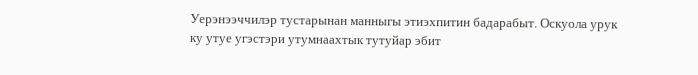Уерэнээччилэр тустарынан манныгы этиэхпитин бадарабыт. Оскуола урук
ку утуе угэстэри утумнаахтык тутуйар эбит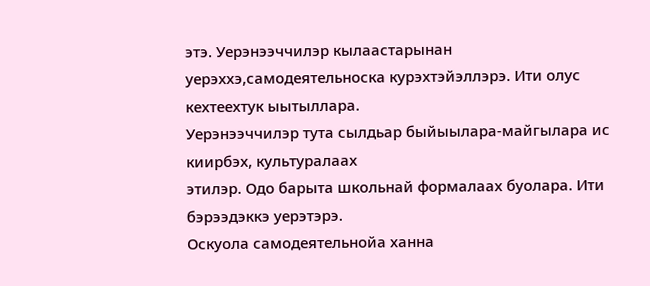этэ. Уерэнээччилэр кылаастарынан
уерэххэ,самодеятельноска курэхтэйэллэрэ. Ити олус кехтеехтук ыытыллара.
Уерэнээччилэр тута сылдьар быйыылара-майгылара ис киирбэх, культуралаах
этилэр. Одо барыта школьнай формалаах буолара. Ити бэрээдэккэ уерэтэрэ.
Оскуола самодеятельнойа ханна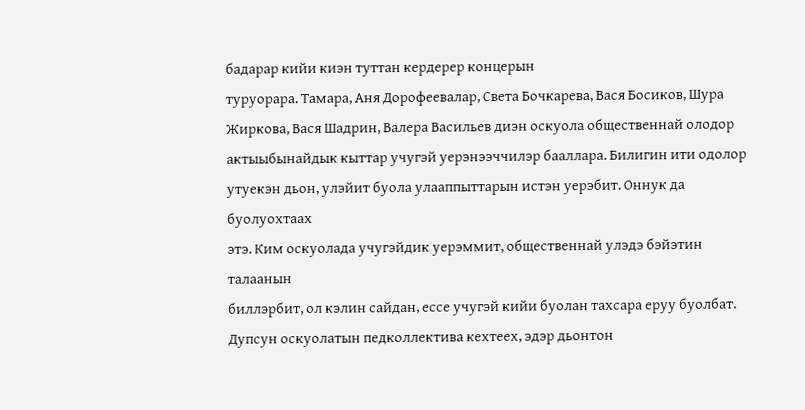бадарар кийи киэн туттан кердерер концерын
туруорара. Тамара, Аня Дорофеевалар, Света Бочкарева, Вася Босиков, Шура
Жиркова, Вася Шадрин, Валера Васильев диэн оскуола общественнай олодор
актыыбынайдык кыттар учугэй уерэнээччилэр бааллара. Билигин ити одолор
утуекэн дьон, улэйит буола улааппыттарын истэн уерэбит. Оннук да буолуохтаах
этэ. Ким оскуолада учугэйдик уерэммит, общественнай улэдэ бэйэтин талаанын
биллэрбит, ол кэлин сайдан, ессе учугэй кийи буолан тахсара еруу буолбат.
Дупсун оскуолатын педколлектива кехтеех, эдэр дьонтон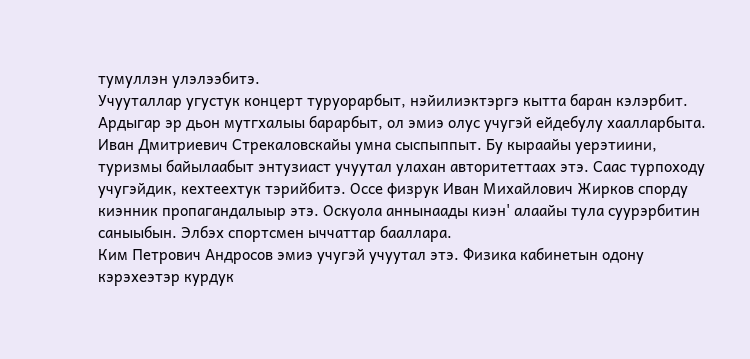тумуллэн улэлээбитэ.
Учууталлар угустук концерт туруорарбыт, нэйилиэктэргэ кытта баран кэлэрбит.
Ардыгар эр дьон мутгхалыы барарбыт, ол эмиэ олус учугэй ейдебулу хаалларбыта.
Иван Дмитриевич Стрекаловскайы умна сыспыппыт. Бу кыраайы уерэтиини,
туризмы байылаабыт энтузиаст учуутал улахан авторитеттаах этэ. Саас турпоходу
учугэйдик, кехтеехтук тэрийбитэ. Оссе физрук Иван Михайлович Жирков спорду
киэнник пропагандалыыр этэ. Оскуола аннынаады киэн' алаайы тула суурэрбитин
саныыбын. Элбэх спортсмен ыччаттар бааллара.
Ким Петрович Андросов эмиэ учугэй учуутал этэ. Физика кабинетын одону
кэрэхеэтэр курдук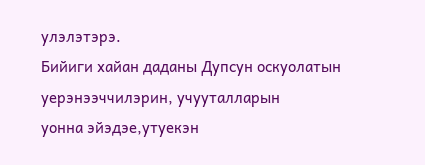улэлэтэрэ.
Бийиги хайан даданы Дупсун оскуолатын уерэнээччилэрин, учууталларын
уонна эйэдэе,утуекэн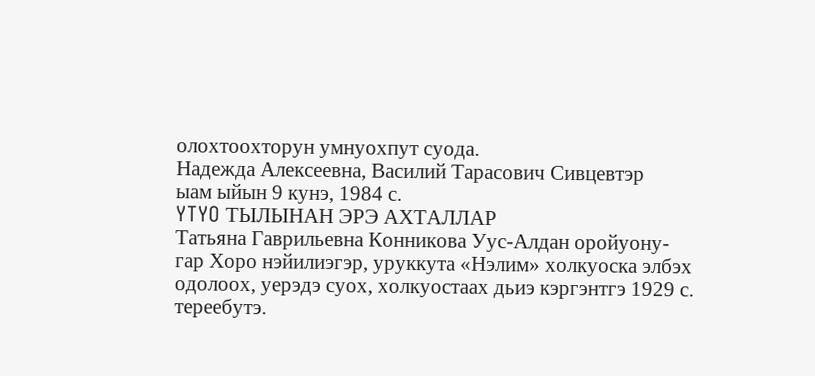олохтоохторун умнуохпут суода.
Надежда Алексеевна, Василий Тарасович Сивцевтэр
ыам ыйын 9 кунэ, 1984 с.
YTYO ТЫЛЫНАН ЭРЭ АХТАЛЛАР
Татьяна Гаврильевна Конникова Уус-Алдан оройуону-
гар Хоро нэйилиэгэр, уруккута «Нэлим» холкуоска элбэх
одолоох, уерэдэ суох, холкуостаах дьиэ кэргэнтгэ 1929 с.
тереебутэ.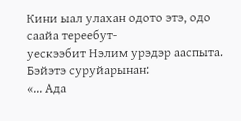Кини ыал улахан одото этэ, одо саайа тереебут-
уескээбит Нэлим урэдэр ааспыта. Бэйэтэ суруйарынан:
«... Ада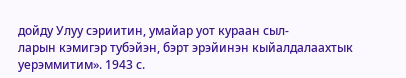дойду Улуу сэриитин, умайар уот кураан сыл-
ларын кэмигэр тубэйэн, бэрт эрэйинэн кыйалдалаахтык
уерэммитим». 1943 с.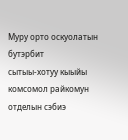Муру орто оскуолатын бутэрбит
сытыы-хотуу кыыйы комсомол райкомун отделын сэбиэ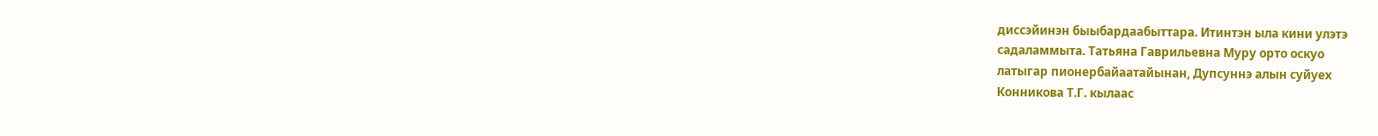диссэйинэн быыбардаабыттара. Итинтэн ыла кини улэтэ
садаламмыта. Татьяна Гаврильевна Муру орто оскуо
латыгар пионербайаатайынан, Дупсуннэ алын суйуех
Конникова Т.Г. кылаас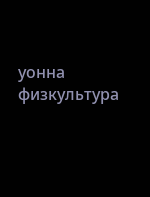уонна физкультура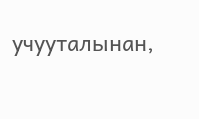учууталынан,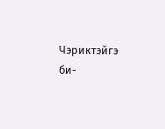Чэриктэйгэ би-